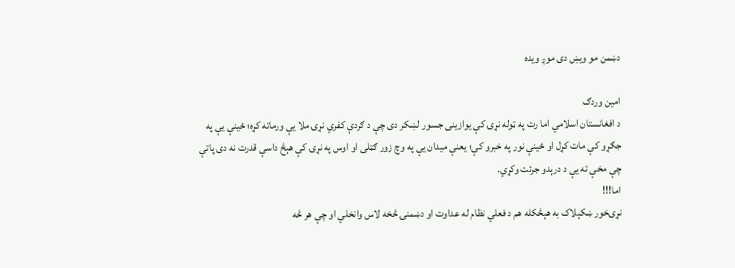دښمن مو ویښ دی موږ ویده

امین وردګ
د افغانستان اسلامي اما رت په ټوله نړۍ کې یوازینی جسور لښکر دی چې د ګردې کفري نړۍ ملا یې ورماته کړه؛ ځینې یې په جګړو کې مات کړل او ځینې نور په خبرو کې؛ یعنې میدان یې په وچ زور ګټلی او اوس په نړۍ کې هېڅ داسې قدرت نه دی پاتې چې مخې ته یې د درېدو جرئت وکړي.
اما!!!
نړۍخور ښکېلاک به هېڅکله هم د فعلي نظام له عداوت او دښمنۍ څخه لاس وانخلي او چې هر څه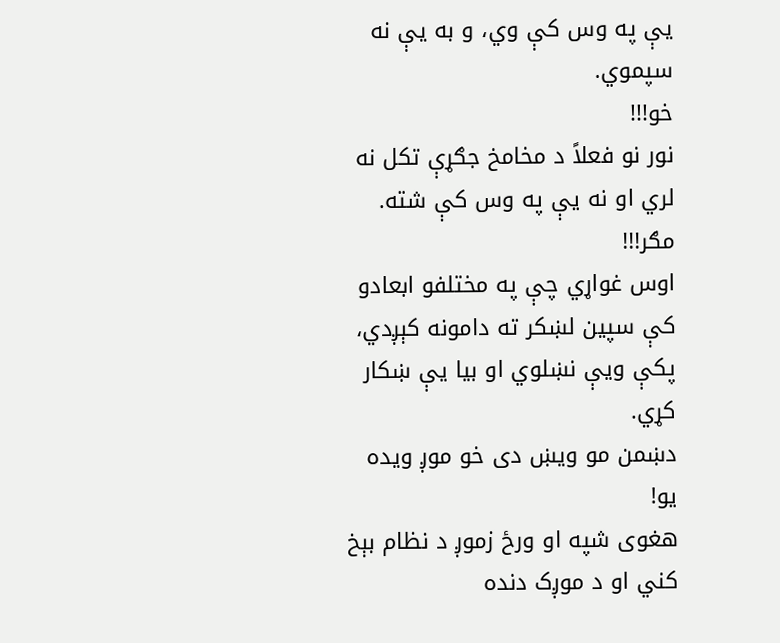یې په وس کې وي، و به یې نه سپموي.
خو!!!
نور نو فعلاً د مخامخ جګړې تکل نه لري او نه یې په وس کې شته.
مګر!!!
اوس غواړي چې په مختلفو ابعادو کې سپین لښکر ته دامونه کېږدي، پکې ویې نښلوي او بیا یې ښکار کړي.
دښمن مو ویښ دی خو موږ ویده یو!
هغوی شپه او ورځ زموږ د نظام بېخ کني او د موږک دنده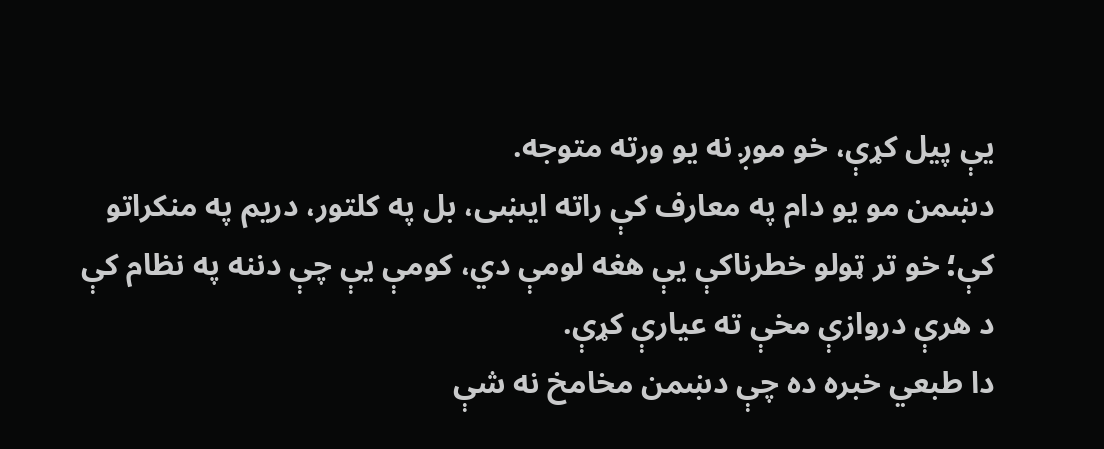یې پیل کړې، خو موږ نه یو ورته متوجه.
دښمن مو یو دام په معارف کې راته ایښی، بل په کلتور، دریم په منکراتو کې؛ خو تر ټولو خطرناکې یې هغه لومې دي، کومې یې چې دننه په نظام کې د هرې دروازې مخې ته عیارې کړې.
دا طبعي خبره ده چې دښمن مخامخ نه شې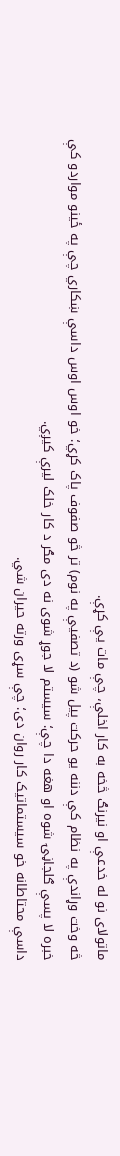ماتولای نو له خدعې او نیرنګ څخه به کار اخلې، چې مات یې کړې.
څه وخت وړاندې په نظام کې دننه یو حرکت پیل شو (د تصفیې په نوم) تر څو صفوف پاک کړي؛ خو اوس اوس داسې ښکاري چې په ځینو مواردو کې خبره لا پسې ګلجاڼۍ شوه او هغه دا چې؛ سیستم لا جوړ شوی نه دی مګر د کار خلک لیرې کیږي.
داسې محتاطانه خو سیستماتیک کار روان دی؛ چې سړی ورته حیران شي.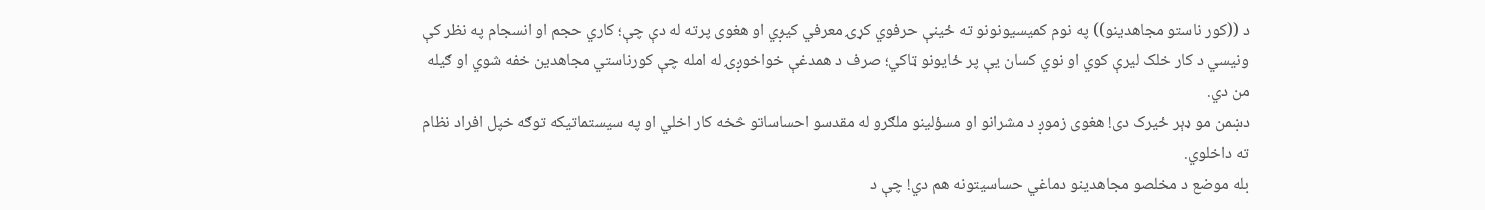د ((کور ناستو مجاهدینو)) په نوم کمیسیونونو ته ځینې حرفوي کړۍ معرفي کیږي او هغوی پرته له دې چې؛ کاري حجم او انسجام په نظر کې ونیسي د کار خلک لیرې کوي او نوي کسان یې پر ځایونو ټاکي؛ صرف د همدغې خواخوږۍ له امله چې کورناستي مجاهدین خفه شوي او ګیله من دي.
دښمن مو ډېر ځیرک دی! هغوی زموږ د مشرانو او مسؤلینو ملګرو له مقدسو احساساتو څخه کار اخلي او په سیستماتیکه توګه خپل افراد نظام ته داخلوي.
بله موضع د مخلصو مجاهدینو دماغي حساسیتونه هم دي! چې د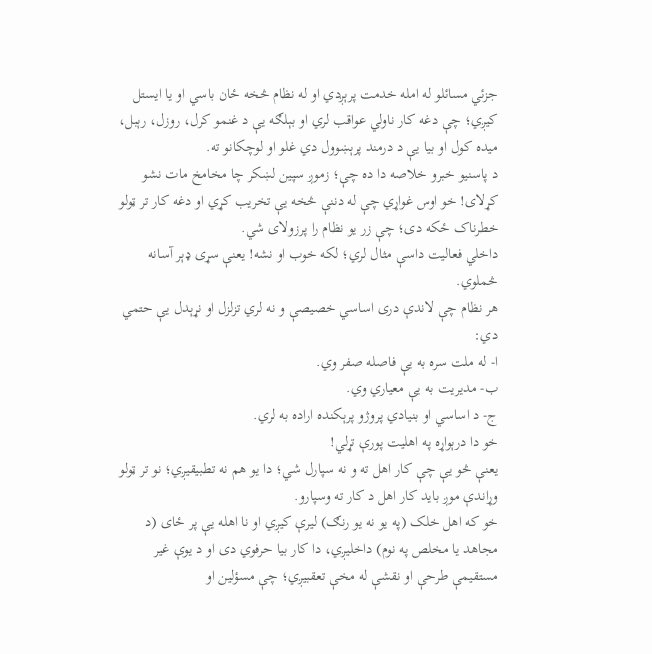جزئي مسائلو له امله خدمت پرېږدي او له نظام څخه ځان باسي او یا ایستل کیږي؛ چې دغه کار ناولي عواقب لري او بېلګه یې د غنمو کرل، روزل، رېبل، میده کول او بیا یې د درمند پرېښوول دي غلو او لوچکانو ته.
د پاسنیو خبرو خلاصه دا ده چې؛ زموږ سپین لښکر چا مخامخ مات نشو کړلای! خو اوس غواړي چې له دننې څخه یې تخریب کړي او دغه کار تر ټولو خطرناک ځکه دی؛ چې زر یو نظام را پرزولای شي.
داخلي فعالیت داسې مثال لري؛ لکه خوب او نشه! یعنې سړی ډېر آسانه څملوي.
هر نظام چې لاندې دری اساسي خصیصې و نه لري تزلزل او نړېدل یې حتمي دي:
ا- له ملت سره به یې فاصله صفر وي.
ب- مدیریت به یې معیاري وي.
ج- د اساسي او بنیادي پروژو پرېکنده اراده به لري.
خو دا درېواړه په اهلیت پورې تړلي!
یعنې څو یې چې کار اهل ته و نه سپارل شي؛ دا یو هم نه تطبیقیږي؛ نو تر ټولو وړاندې موږ باید کار اهل د کار ته وسپارو.
خو که اهل خلک (په یو نه یو رنګ) لیرې کیږي او نا اهله یې پر ځای (د مجاهد یا مخلص په نوم) داخلیږي، دا کار بیا حرفوي دی او د یوې غیر مستقیمې طرحې او نقشې له مخې تعقبیږي؛ چې مسؤلین او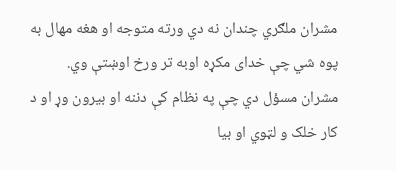مشران ملګري چندان نه دي ورته متوجه او هغه مهال به پوه شي چې خدای مکړه اوبه تر ورخ اوښتې وي.
مشران مسؤل دي چې په نظام کې دننه او بیرون وړ او د کار خلک و لټوي او بیا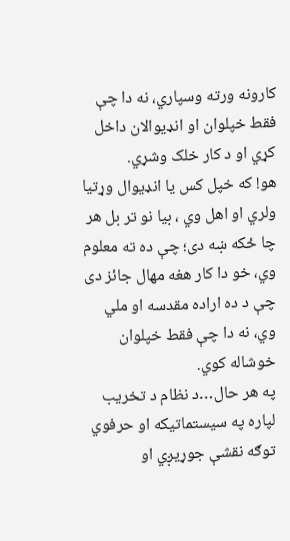کارونه ورته وسپاري، نه دا چې فقط خپلوان او انډیوالان داخل کړي او د کار خلک وشړي.
هو! که خپل کس یا انډیوال وړتیا ولري او اهل وي ، بیا نو تر بل هر چا ځکه ښه دی؛ چې ده ته معلوم وي، خو دا کار هغه مهال جائز دی چې د ده اراده مقدسه او ملي وي، نه دا چې فقط خپلوان خوشاله کوي.
په هر حال…د نظام د تخریب لپاره په سیستماتیکه او حرفوي توګه نقشې جوړيږي او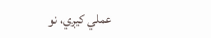عملي کیږي، نو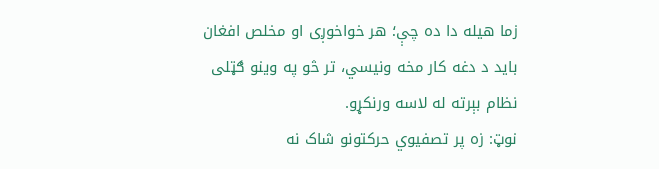زما هیله دا ده چې؛ هر خواخوږی او مخلص افغان باید د دغه کار مخه ونیسي، تر څو په وینو ګټلی نظام بېرته له لاسه ورنکړو.
نوټ: زه پر تصفیوي حرکتونو شاک نه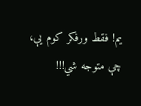یم! فقط ورفکر کوم یې، چې متوجه شي!!!